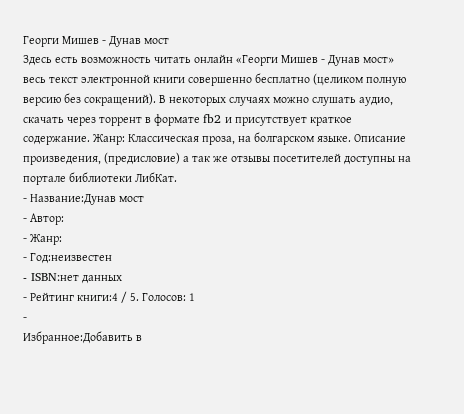Георги Мишев - Дунав мост
Здесь есть возможность читать онлайн «Георги Мишев - Дунав мост» весь текст электронной книги совершенно бесплатно (целиком полную версию без сокращений). В некоторых случаях можно слушать аудио, скачать через торрент в формате fb2 и присутствует краткое содержание. Жанр: Классическая проза, на болгарском языке. Описание произведения, (предисловие) а так же отзывы посетителей доступны на портале библиотеки ЛибКат.
- Название:Дунав мост
- Автор:
- Жанр:
- Год:неизвестен
- ISBN:нет данных
- Рейтинг книги:4 / 5. Голосов: 1
-
Избранное:Добавить в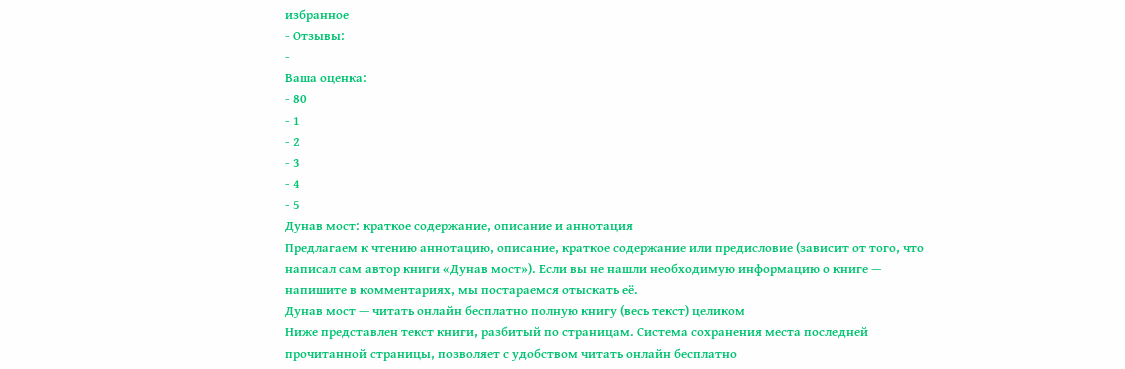избранное
- Отзывы:
-
Ваша оценка:
- 80
- 1
- 2
- 3
- 4
- 5
Дунав мост: краткое содержание, описание и аннотация
Предлагаем к чтению аннотацию, описание, краткое содержание или предисловие (зависит от того, что написал сам автор книги «Дунав мост»). Если вы не нашли необходимую информацию о книге — напишите в комментариях, мы постараемся отыскать её.
Дунав мост — читать онлайн бесплатно полную книгу (весь текст) целиком
Ниже представлен текст книги, разбитый по страницам. Система сохранения места последней прочитанной страницы, позволяет с удобством читать онлайн бесплатно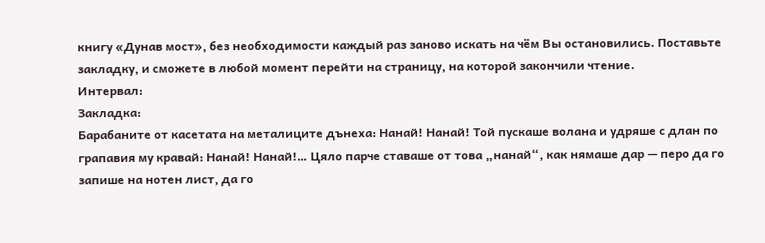книгу «Дунав мост», без необходимости каждый раз заново искать на чём Вы остановились. Поставьте закладку, и сможете в любой момент перейти на страницу, на которой закончили чтение.
Интервал:
Закладка:
Барабаните от касетата на металиците дънеха: Нанай! Нанай! Той пускаше волана и удряше с длан по грапавия му кравай: Нанай! Нанай!… Цяло парче ставаше от това „нанай“, как нямаше дар — перо да го запише на нотен лист, да го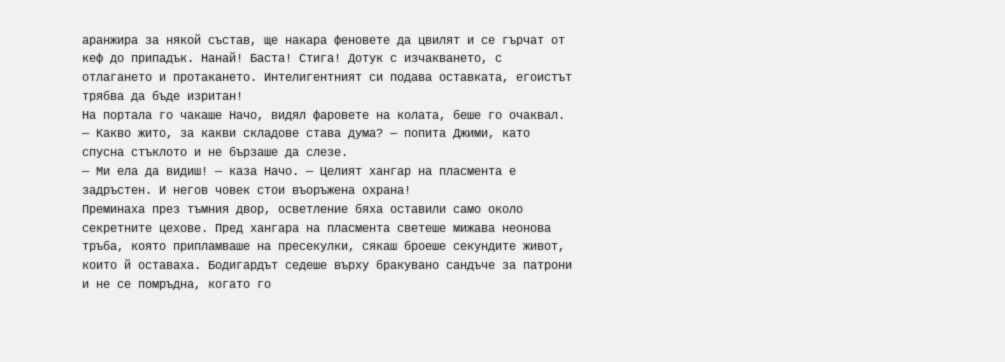аранжира за някой състав, ще накара феновете да цвилят и се гърчат от кеф до припадък. Нанай! Баста! Стига! Дотук с изчакването, с отлагането и протакането. Интелигентният си подава оставката, егоистът трябва да бъде изритан!
На портала го чакаше Начо, видял фаровете на колата, беше го очаквал.
— Какво жито, за какви складове става дума? — попита Джими, като спусна стъклото и не бързаше да слезе.
— Ми ела да видиш! — каза Начо. — Целият хангар на пласмента е задръстен. И негов човек стои въоръжена охрана!
Преминаха през тъмния двор, осветление бяха оставили само около секретните цехове. Пред хангара на пласмента светеше мижава неонова тръба, която припламваше на пресекулки, сякаш броеше секундите живот, които й оставаха. Бодигардът седеше върху бракувано сандъче за патрони и не се помръдна, когато го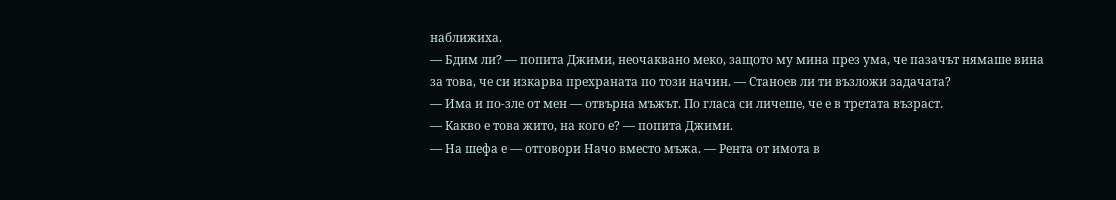наближиха.
— Бдим ли? — попита Джими, неочаквано меко, защото му мина през ума, че пазачът нямаше вина за това, че си изкарва прехраната по този начин. — Станоев ли ти възложи задачата?
— Има и по-зле от мен — отвърна мъжът. По гласа си личеше, че е в третата възраст.
— Какво е това жито, на кого е? — попита Джими.
— На шефа е — отговори Начо вместо мъжа. — Рента от имота в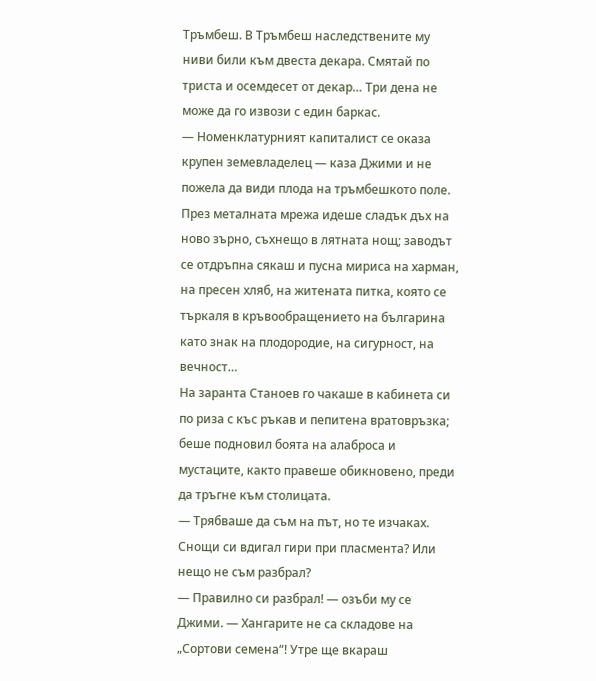Тръмбеш. В Тръмбеш наследствените му ниви били към двеста декара. Смятай по триста и осемдесет от декар… Три дена не може да го извози с един баркас.
— Номенклатурният капиталист се оказа крупен земевладелец — каза Джими и не пожела да види плода на тръмбешкото поле. През металната мрежа идеше сладък дъх на ново зърно, съхнещо в лятната нощ; заводът се отдръпна сякаш и пусна мириса на харман, на пресен хляб, на житената питка, която се търкаля в кръвообращението на българина като знак на плодородие, на сигурност, на вечност…
На заранта Станоев го чакаше в кабинета си по риза с къс ръкав и пепитена вратовръзка; беше подновил боята на алаброса и мустаците, както правеше обикновено, преди да тръгне към столицата.
— Трябваше да съм на път, но те изчаках. Снощи си вдигал гири при пласмента? Или нещо не съм разбрал?
— Правилно си разбрал! — озъби му се Джими. — Хангарите не са складове на „Сортови семена“! Утре ще вкараш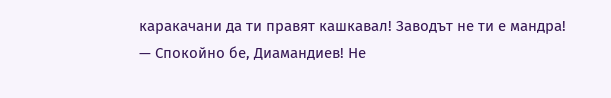каракачани да ти правят кашкавал! Заводът не ти е мандра!
— Спокойно бе, Диамандиев! Не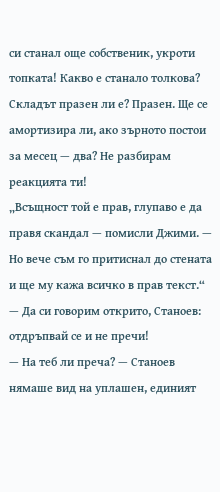си станал още собственик, укроти топката! Какво е станало толкова? Складът празен ли е? Празен. Ще се амортизира ли, ако зърното постои за месец — два? Не разбирам реакцията ти!
„Всъщност той е прав, глупаво е да правя скандал — помисли Джими. — Но вече съм го притиснал до стената и ще му кажа всичко в прав текст.“
— Да си говорим открито, Станоев: отдръпвай се и не пречи!
— На теб ли преча? — Станоев нямаше вид на уплашен, единият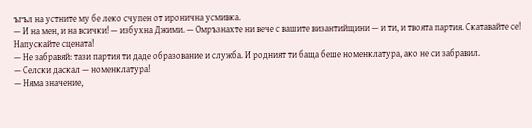ъгъл на устните му бе леко счупен от иронична усмивка.
— И на мен, и на всички! — избухна Джими. — Омръзнахте ни вече с вашите византийщини — и ти, и твоята партия. Скатавайте се! Напускайте сцената!
— Не забравяй: тази партия ти даде образование и служба. И родният ти баща беше номенклатура, ако не си забравил.
— Селски даскал — номенклатура!
— Няма значение,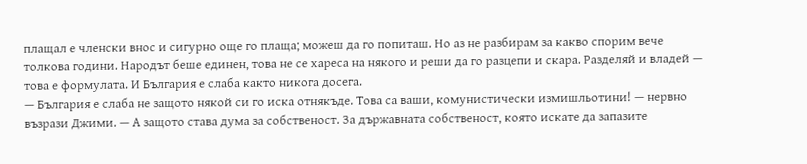плащал е членски внос и сигурно още го плаща; можеш да го попиташ. Но аз не разбирам за какво спорим вече толкова години. Народът беше единен, това не се хареса на някого и реши да го разцепи и скара. Разделяй и владей — това е формулата. И България е слаба както никога досега.
— България е слаба не защото някой си го иска отнякъде. Това са ваши, комунистически измишльотини! — нервно възрази Джими. — А защото става дума за собственост. За държавната собственост, която искате да запазите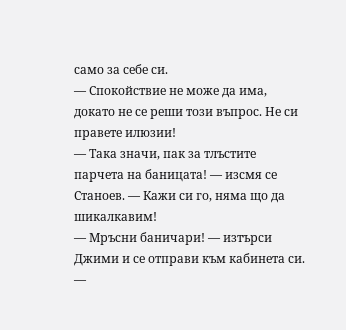само за себе си.
— Спокойствие не може да има, докато не се реши този въпрос. Не си правете илюзии!
— Така значи, пак за тлъстите парчета на баницата! — изсмя се Станоев. — Кажи си го, няма що да шикалкавим!
— Мръсни баничари! — изтърси Джими и се отправи към кабинета си.
—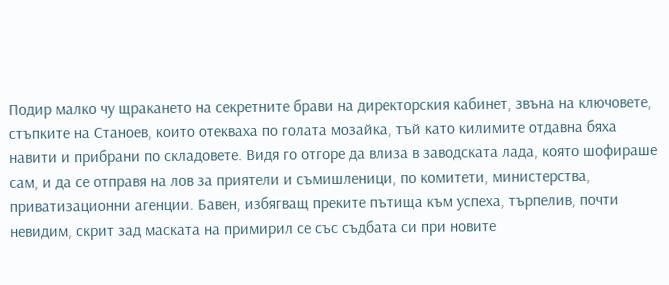Подир малко чу щракането на секретните брави на директорския кабинет, звъна на ключовете, стъпките на Станоев, които отекваха по голата мозайка, тъй като килимите отдавна бяха навити и прибрани по складовете. Видя го отгоре да влиза в заводската лада, която шофираше сам, и да се отправя на лов за приятели и съмишленици, по комитети, министерства, приватизационни агенции. Бавен, избягващ преките пътища към успеха, търпелив, почти невидим, скрит зад маската на примирил се със съдбата си при новите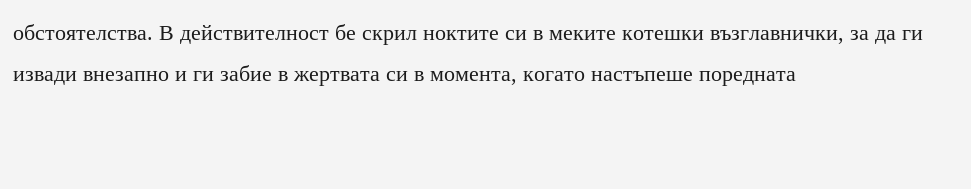обстоятелства. В действителност бе скрил ноктите си в меките котешки възглавнички, за да ги извади внезапно и ги забие в жертвата си в момента, когато настъпеше поредната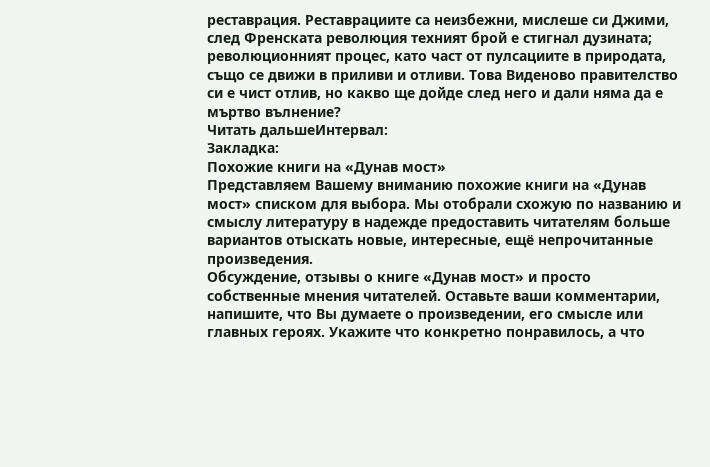реставрация. Реставрациите са неизбежни, мислеше си Джими, след Френската революция техният брой е стигнал дузината; революционният процес, като част от пулсациите в природата, също се движи в приливи и отливи. Това Виденово правителство си е чист отлив, но какво ще дойде след него и дали няма да е мъртво вълнение?
Читать дальшеИнтервал:
Закладка:
Похожие книги на «Дунав мост»
Представляем Вашему вниманию похожие книги на «Дунав мост» списком для выбора. Мы отобрали схожую по названию и смыслу литературу в надежде предоставить читателям больше вариантов отыскать новые, интересные, ещё непрочитанные произведения.
Обсуждение, отзывы о книге «Дунав мост» и просто собственные мнения читателей. Оставьте ваши комментарии, напишите, что Вы думаете о произведении, его смысле или главных героях. Укажите что конкретно понравилось, а что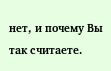нет, и почему Вы так считаете.